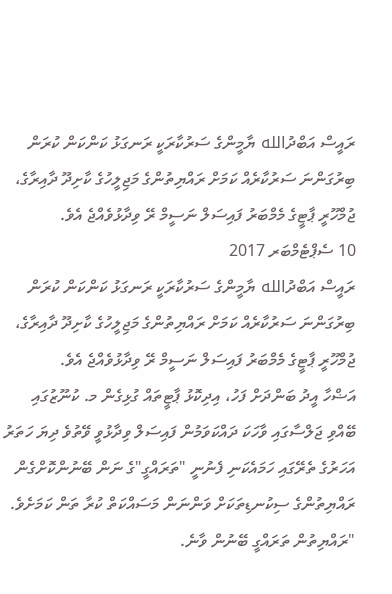ރައީސް އަބްދުالله ޔާމީންގެ ސަރުކާރަކީ ރަނގަޅު ކަންކަން ކުރަން ބިރުގަންނަ ސަރުކާރެއް ކަމަށް ރައްޔިތުންގެ މަޖިލީހުގެ ކާށިދޫ ދާއިރާގެ، ޖުމްހޫރީ ޕާޓީގެ މެމްބަރު ފައިސަލް ނަސީމް ރޭ ވިދާޅުވެއްޖެ އެވެ.
10 ސެޕްޓެމްބަރ 2017
ރައީސް އަބްދުالله ޔާމީންގެ ސަރުކާރަކީ ރަނގަޅު ކަންކަން ކުރަން ބިރުގަންނަ ސަރުކާރެއް ކަމަށް ރައްޔިތުންގެ މަޖިލީހުގެ ކާށިދޫ ދާއިރާގެ، ޖުމްހޫރީ ޕާޓީގެ މެމްބަރު ފައިސަލް ނަސީމް ރޭ ވިދާޅުވެއްޖެ އެވެ.
އަޟްހާ އީދު ބަންދަށް ފަހު، އިދިކޮޅު ޕާޓީތައް ގުޅިގެން މ. ކުނޫޒުގައި ބޭއްވި ޖަލްސާގައި ވާހަކަ ދައްކަވަމުން ފައިސަލް ވިދާޅުވީ ވޭތުވެ ދިޔަ ހަތަރު އަހަރުގެ ތެރޭގައި ހަމައެކަނި ފެނުނީ "ތަރައްގީ"ގެ ނަން ބޭނުންކޮށްގެން ރައްޔިތުންގެ ސިކުނޑިތަކަށް ވަންނަން މަސައްކަތް ކުރާ ތަން ކަމަށެވެ.
"ރައްޔިތުން ތަރައްގީ ބޭނުން ވާނެ.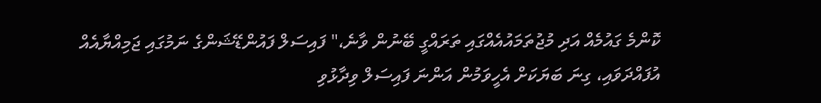ކޮންމެ ގައުމެއް އަދި މުޖުތަމައުއެއްގައި ތަރައްގީ ބޭނުން ވާނެ،" ފައިސަލް ފައުންޑޭޝަންގެ ނަމުގައި ޖަމިއްޔާއެއް އުފައްދަވައި، ގިނަ ބަޔަކަށް އެހީވަމުން އަންނަ ފައިސަލް ވިދާޅުވި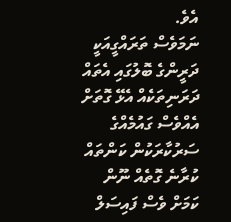އެވެ.
ނަމަވެސް ތަރައްގީއަކީ ދަރީންގެ ބޮލުގައި އެތައް ދަރަނިތަކެއް އެޅޭ ގޮތަށް އެއްވެސް ގައުމެއްގެ ސަރުކާރަކުން ކަންތައް ކުރާނެ ގޮތެއް ނޫން ކަމަށް ވެސް ފައިސަލް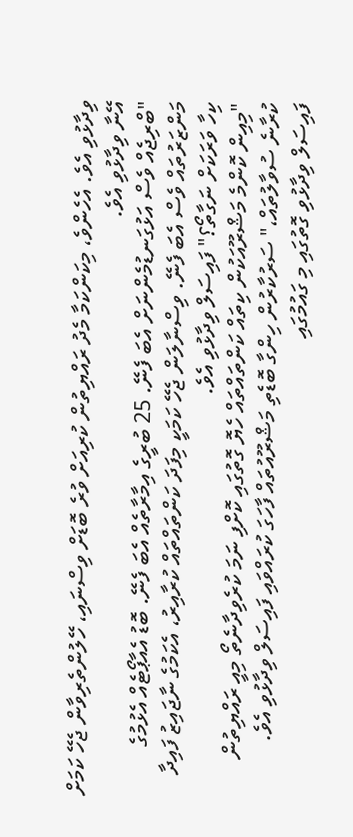ވިދާޅުވި އެވެ. އެހެންވެ، މިކަންކަމާ މެދު ރައްޔިތުން ކުރިއަށް ވުރެ ބޮޑަށް ވިސްނައި، ހޭލުންތެރިވާން ޖެހޭ ކަމަށް އޭނާ ވިދާޅުވި އެވެ.
"ބްރިޖެއް ވެސް އަޅުގަނޑުމެންނަށް އެބަ ފެނޭ. 25 ބުރީގެ އިމާރާތެއް އެބަ ފެނޭ. ބޮޑު އެއާޕޯޓެއް އެޅުމުގެ މަންޒަރުތައް ވެސް އެބަ ފެނޭ. ވިސްނާލަން ޖެހޭ ކަމަކީ މިފަދަ ކަންތައްތައް ކުރާއިރު، އެކަމުގެ ނާޖައިޒު ފައިދާ ކިހާ ވަރަކަށް ނަގާތޯ؟" ފައިސަލް ވިދާޅުވި އެވެ.
"މިއިން ކޮންމެ މަޝްރޫއަކުން ކިތައް ކަންތައްތައް ހެޔޮ ގޮތުގައި ކޮށްފި ނަމަ ކުރެވިދާނެތޯ މިއީ ރައްޔިތުން ކުރާނެ ސުވާލުތައް،" ސަރުކާރުން ހިންގާ ބޮޑެތި މަޝްރޫއުތައް ފާހަގަ ކުރައްވައި ފައިސަލް ވިދާޅުވި އެވެ.
ފައިސަލް ވިދާޅުވި ގޮތުގައި މި ގައުމުގައި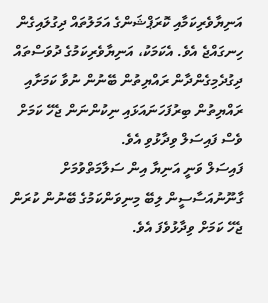އަނިޔާވެރިކަމާއި ކޮރަޕްޝަންގެ އަމަލުތައް ދިގުލައިގެން ހިނގައްޖެ އެވެ. އެކަމަކު، އަނިޔާވެރިކަމުގެ ދުވަސްތައް ދިގުދެމިގެންދާން ރައްޔިތުން ބޭނުން ނުވާ ކަމަށާއި ރައްޔިތުން ބިރުފަހަނައަޅައި ނިކުންނަން ޖެހޭ ކަމަށް ވެސް ފައިސަލް ވިދާޅުވި އެވެ.
ފައިސަލް ވަނީ އަނިޔާ އިން ސަލާމަތްވުމަށް ގާނޫނުއަސާސީން ލިބޭ މިނިވަންކަމުގެ ބޭނުން ކުރަން ޖެހޭ ކަމަށް ވިދާޅުވެފަ އެވެ.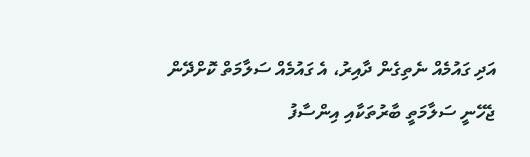އަދި ގައުމެއް ނެތިގެން ދާއިރު، އެ ގައުމެއް ސަލާމަތް ކޮށްދޭން ޖެހޭނީ ސަލާމަތީ ބާރުތަކާއި އިންސާފު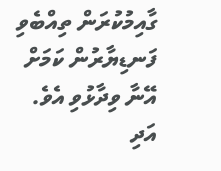ގާއިމުކުރަން ތިއްބެވި ފަނޑިޔާރުން ކަމަށް އޭނާ ވިދާޅުވި އެވެ. އަދި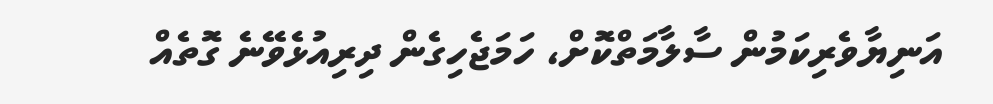އަނިޔާވެރިކަމުން ސާލާމަތްކޮށް، ހަމަޖެހިގެން ދިރިއުޅެވޭނެ ގޮތެއް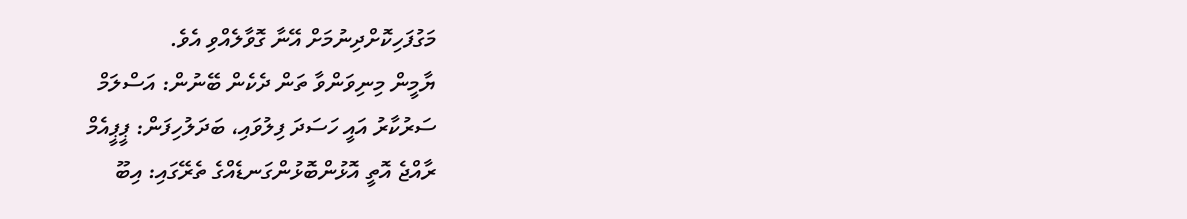މަގުފަހިކޮށްދިނުމަށް އޭނާ ގޮވާލެއްވި އެވެ.
ޔާމީން މިނިވަންވާ ތަން ދެކެން ބޭނުން: އަސްލަމް
ސަރުކާރު އައީ ހަސަދަ ފިލުވައި، ބަދަލުހިފަން: ޕީޕީއެމް
ރާއްޖެ އޮތީ އޮޅުންބޮޅުންގަނޑެއްގެ ތެރޭގައި: އިބޫ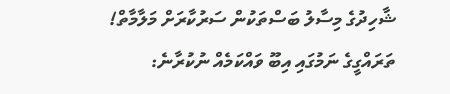ޝާހިދުގެ މިސާލު ބަސްތަކުން ސަރުކާރަށް މަލާމާތް!
ތަރައްގީގެ ނަމުގައި އިބޫ ވައްކަމެއް ނުކުރާނެ: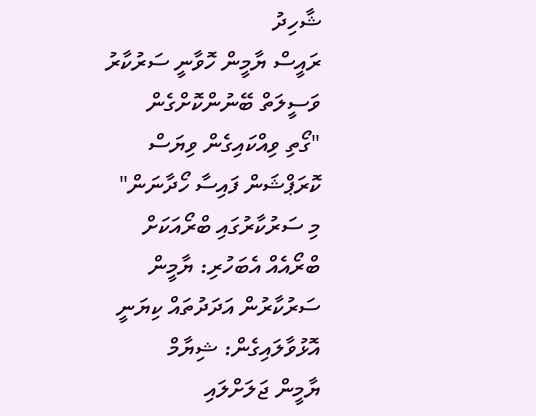ޝާހިދު
ރައީސް ޔާމީން ހޮވާނީ ސަރުކާރު ވަސީލަތް ބޭނުންކޮށްގެން
"ގޯތި ވިއްކައިގެން ވިޔަސް ކޮރަޕްޝަން ފައިސާ ހޯދާނަން"
މި ސަރުކާރުގައި ބްރޯއަކަށް ބްރޯއެއް އެބަހުރި: ޔާމީން
ސަރުކާރުން އަދަދުތައް ކިޔަނީ އޮޅުވާލައިގެން: ޝިޔާމް
ޔާމީން ޖަލަށްލައި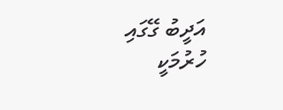އަދީބު ގޭގައި ހުރުމަކީ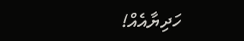ހަދިޔާއެއް!